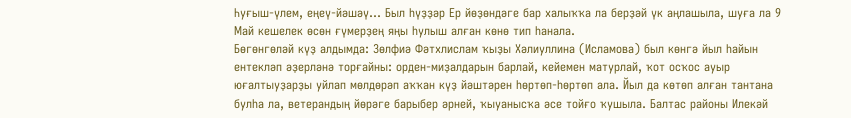Һуғыш-үлем, еңеү-йәшәү… Был һүҙҙәр Ер йөҙөндәге бар халыҡҡа ла берҙәй үк аңлашыла, шуға ла 9 Май кешелек өсөн ғүмерҙең яңы һулыш алған көнө тип һанала.
Бөгөнгөләй күҙ алдымда: Зөлфиә Фәтхлислам ҡыҙы Хәлиуллина (Исламова) был көнгә йыл һайын ентекләп әҙерләнә торғайны: орден-миҙалдарын барлай, кейемен матурлай, ҡот осҡос ауыр юғалтыуҙарҙы уйлап мөлдөрәп аҡҡан күҙ йәштәрен һөртөп-һөртөп ала. Йыл да көтөп алған тантана булһа ла, ветерандың йөрәге барыбер әрней, ҡыуанысҡа әсе тойғо ҡушыла. Балтас районы Илекәй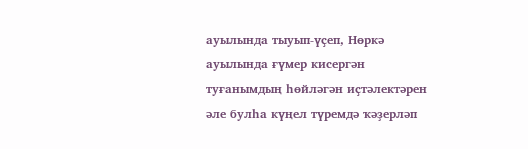ауылында тыуып-үҫеп, Нөркә ауылында ғүмер кисергән туғанымдың һөйләгән иҫтәлектәрен әле булһа күңел түремдә ҡәҙерләп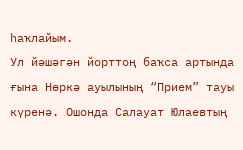һаҡлайым.
Ул йәшәгән йорттоң баҡса артында ғына Нөркә ауылының “Прием” тауы күренә. Ошонда Салауат Юлаевтың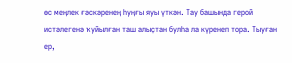өс меңлек ғәскәренең һуңғы яуы үткән. Тау башында герой истәлегенә ҡуйылған таш алыҫтан булһа ла күренеп тора. Тыуған ер,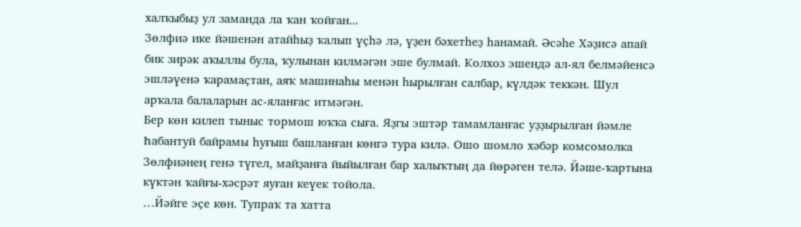халҡыбыҙ ул заманда ла ҡан ҡойған...
Зөлфиә ике йәшенән атайһыҙ ҡалып үҫһә лә, үҙен бәхетһеҙ һанамай. Әсәһе Хәҙисә апай бик зирәк аҡыллы була, ҡулынан килмәгән эше булмай. Колхоз эшендә ал-ял белмәйенсә эшләүенә ҡарамаҫтан, аяҡ машинаһы менән һырылған салбар, күлдәк теккән. Шул арҡала балаларын ас-яланғас итмәгән.
Бер көн килеп тыныс тормош юҡҡа сыға. Яҙгы эштәр тамамланғас уҙҙырылған йәмле Һабантуй байрамы һуғыш башланған көнгә тура килә. Ошо шомло хәбәр комсомолка Зөлфиәнең генә түгел, майҙанға йыйылған бар халыҡтың да йөрәген телә. Йәше-ҡартына күктән ҡайғы-хәсрәт яуған кеүек тойола.
…Йәйге эҫе көн. Тупраҡ та хатта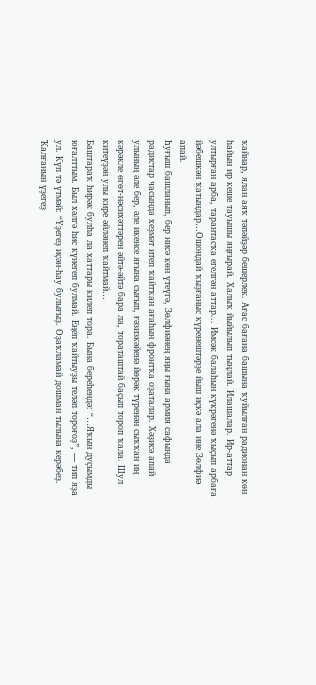ҡайнар, ялан аяҡ тәпәйҙәр бешерлек. Ағас бағана башына ҡуйылған радионан көн һайын ир кеше тауышы яңғырай. Халыҡ йыйылып тыңлай. Илашалар. Ир-аттар ултырған арба, тарантасҡа егелгән аттар... Имсәк балаһын күкрәгенә ҡыҫып арбаға йәбешкән ҡатындар…Ошондай ҡыҙғаныс күренештәрҙе йыш иҫкә ала ине Зөлфиә апай.
Һуғыш башланып, бер нисә көн үтеүгә, Зөлфиәнең яңы ғына армия сафында радистар часында хеҙмәт итеп ҡайтҡан ағаһын фронтҡа оҙаталар. Хәҙисә апай улының әле бер, әле икенсе яғына сығып, ғәзизкәйенә йөрәк түренән сыҡҡан иң кәрәкле өгөт-нәсихәттәрен әйтә-әйтә бара ла, тораташтай баҫып тороп ҡала. Шул китеүҙән улы кире әйләнеп ҡайтмай…
Баштараҡ һирәк булһа ла хаттары килеп тора. Бына береһендә: “…Яҡын дуҫымды юғалттым. Был хәлгә һис күнегеп булмай. Еңеп ҡайтыуҙы теләп тороғоҙ”, — тип яҙа ул. Күп тә үтмәй: “Үҙегеҙ иҫән-һау булығыҙ. Оҙаҡламай дошман тылына керәбеҙ. Ҡалғанын үҙегеҙ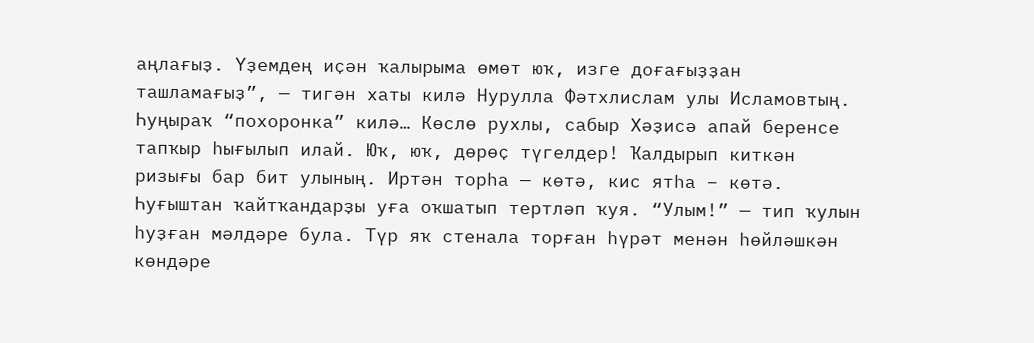аңлағыҙ. Үҙемдең иҫән ҡалырыма өмөт юҡ, изге доғағыҙҙан ташламағыҙ”, — тигән хаты килә Нурулла Фәтхлислам улы Исламовтың.
Һуңыраҡ “похоронка” килә… Көслө рухлы, сабыр Хәҙисә апай беренсе тапҡыр һығылып илай. Юҡ, юҡ, дөрөҫ түгелдер! Ҡалдырып киткән ризығы бар бит улының. Иртән торһа — көтә, кис ятһа – көтә. Һуғыштан ҡайтҡандарҙы уға оҡшатып тертләп ҡуя. “Улым!” — тип ҡулын һуҙған мәлдәре була. Түр яҡ стенала торған һүрәт менән һөйләшкән көндәре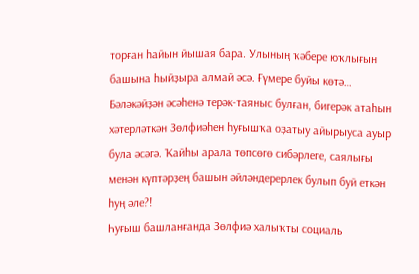торған һайын йышая бара. Улының ҡәбере юҡлығын башына һыйҙыра алмай әсә. Ғүмере буйы көтә…
Бәләкәйҙән әсәһенә терәк-таяныс булған, бигерәк атаһын хәтерләткән Зөлфиәһен һуғышҡа оҙатыу айырыуса ауыр була әсәгә. Ҡайһы арала төпсөгө сибәрлеге, саялығы менән күптәрҙең башын әйләндерерлек булып буй еткән һуң әле?!
Һуғыш башланғанда Зөлфиә халыҡты социаль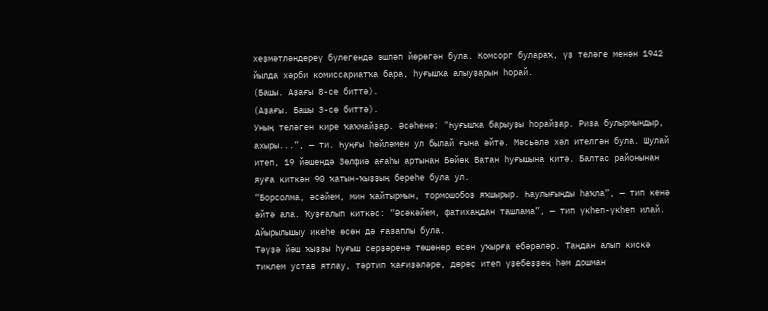хеҙмәтләндереү бүлегендә эшләп йөрөгән була. Комсорг булараҡ, үҙ теләге менән 1942 йылда хәрби комиссариатҡа бара, һуғышҡа алыуҙарын һорай.
(Башы. Аҙағы 8-се биттә).
(Аҙағы. Башы 3-сө биттә).
Уның теләген кире ҡаҡмайҙар. Әсәһенә: "Һуғышҡа барыуҙы һорайҙар. Риза булырмындыр, ахыры...”, — ти. Һуңғы һөйләмен ул былай ғына әйтә. Мәсьәлә хәл ителгән була. Шулай итеп, 19 йәшендә Зөлфиә ағаһы артынан Бөйөк Ватан һуғышына китә. Балтас районынан яуға киткән 90 ҡатын-ҡыҙҙың береһе була ул.
“Борсолма, әсәйем, мин ҡайтырмын, тормошобоҙ яҡшырыр. Һаулығыңды һаҡла”, — тип кенә әйтә ала. Ҡуҙғалып киткәс: “Әсәкәйем, фатихаңдан ташлама”, — тип үкһеп-үкһеп илай. Айырылышыу икеһе өсөн дә ғазаплы була.
Тәүҙә йәш ҡыҙҙы һуғыш серҙәренә төшөнөр өсөн уҡырға ебәрәләр. Таңдан алып кискә тиклем устав ятлау, тәртип ҡағиҙәләре, дөрөҫ итеп үҙебеҙҙең һәм дошман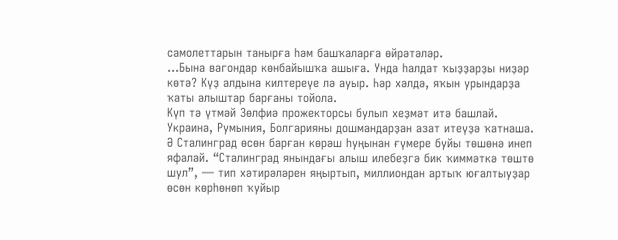самолеттарын танырға һәм башҡаларға өйрәтәләр.
…Бына вагондар көнбайышҡа ашыға. Унда һалдат ҡыҙҙарҙы ниҙәр көтә? Күҙ алдына килтереүе лә ауыр. Һәр хәлдә, яҡын урындарҙа ҡаты алыштар барғаны тойола.
Күп тә үтмәй Зөлфиә прожекторсы булып хеҙмәт итә башлай. Украина, Румыния, Болгарияны дошмандарҙан азат итеүҙә ҡатнаша. Ә Сталинград өсөн барған көрәш һуңынан ғүмере буйы төшөнә инеп яфалай. “Сталинград янындағы алыш илебеҙгә бик ҡиммәткә төштө шул”, — тип хәтирәләрен яңыртып, миллиондан артыҡ юғалтыуҙар өсөн көрһөнөп ҡуйыр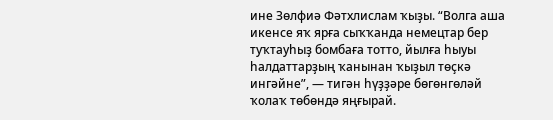ине Зөлфиә Фәтхлислам ҡыҙы. “Волга аша икенсе яҡ ярға сыҡҡанда немецтар бер туҡтауһыҙ бомбаға тотто, йылға һыуы һалдаттарҙың ҡанынан ҡыҙыл төҫкә ингәйне”, — тигән һүҙҙәре бөгөнгөләй ҡолаҡ төбөндә яңғырай.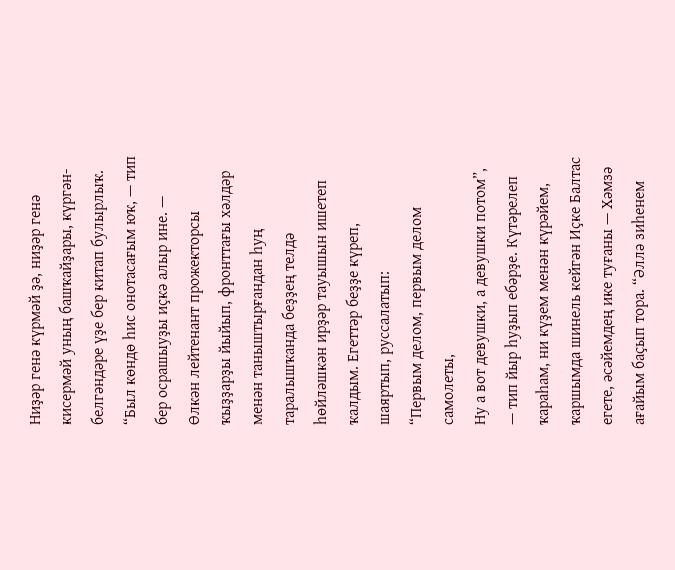Ниҙәр генә күрмәй ҙә, ниҙәр генә кисермәй уның башҡайҙары, күргән-белгәндәре үҙе бер китап булырлыҡ.
“Был көндө һис онотасағым юҡ, — тип бер осрашыуҙы иҫкә алыр ине. — Өлкән лейтенант прожекторсы ҡыҙҙарҙы йыйып, фронттағы хәлдәр менән таныштырғандан һуң таралышҡанда беҙҙең телдә һөйләшкән ирҙәр тауышын ишетеп ҡалдым. Егеттәр беҙҙе күреп, шаяртып, руссалатып:
“Первым делом, первым делом самолеты,
Ну а вот девушки, а девушки потом”, — тип йыр һуҙып ебәрҙе. Күтәрелеп ҡараһам, ни күҙем менән күрәйем, ҡаршымда шинель кейгән Иҫке Балтас егете, әсәйемдең ике туғаны — Хәмзә ағайым баҫып тора. “Әллә зиһенем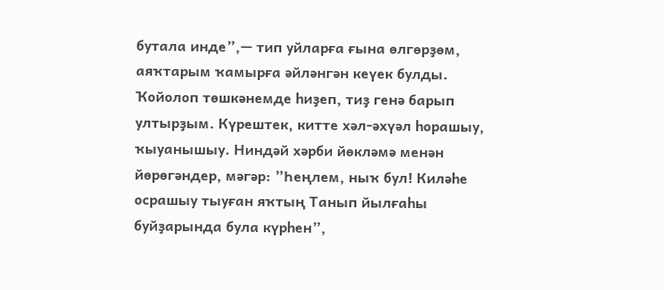бутала инде”,— тип уйларға ғына өлгөрҙөм, аяҡтарым ҡамырға әйләнгән кеүек булды. Ҡойолоп төшкәнемде һиҙеп, тиҙ генә барып ултырҙым. Күрештек, китте хәл-әхүәл һорашыу, ҡыуанышыу. Ниндәй хәрби йөкләмә менән йөрөгәндер, мәгәр: ”Һеңлем, ныҡ бул! Киләһе осрашыу тыуған яҡтың Танып йылғаһы буйҙарында була күрһен”,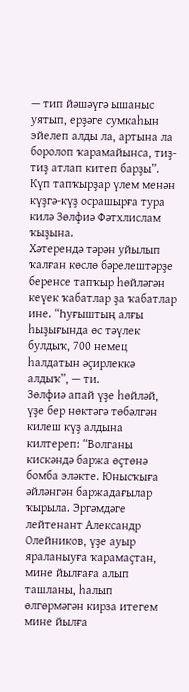— тип йәшәүгә ышаныс уятып, ерҙәге сумкаһын эйелеп алды ла, артына ла боролоп ҡарамайынса, тиҙ-тиҙ атлап китеп барҙы”.
Күп тапҡырҙар үлем менән күҙгә-күҙ осрашырға тура килә Зөлфиә Фәтхлислам ҡыҙына.
Хәтерендә тәрән уйылып ҡалған көслө бәрелештәрҙе беренсе тапҡыр һөйләгән кеүек ҡабатлар ҙа ҡабатлар ине. “Һуғыштың алғы һыҙығында өс тәүлек булдыҡ, 700 немец һалдатын әҫирлеккә алдыҡ”, — ти.
Зөлфиә апай үҙе һөйләй, үҙе бер нөктәгә төбәлгән килеш күҙ алдына килтереп: “Волганы кискәндә баржа өҫтөнә бомба эләкте. Юнысҡыға әйләнгән баржадағылар ҡырыла. Эргәмдәге лейтенант Александр Олейников, үҙе ауыр яраланыуға ҡарамаҫтан, мине йылғаға алып ташланы, һалып өлгөрмәгән кирза итегем мине йылға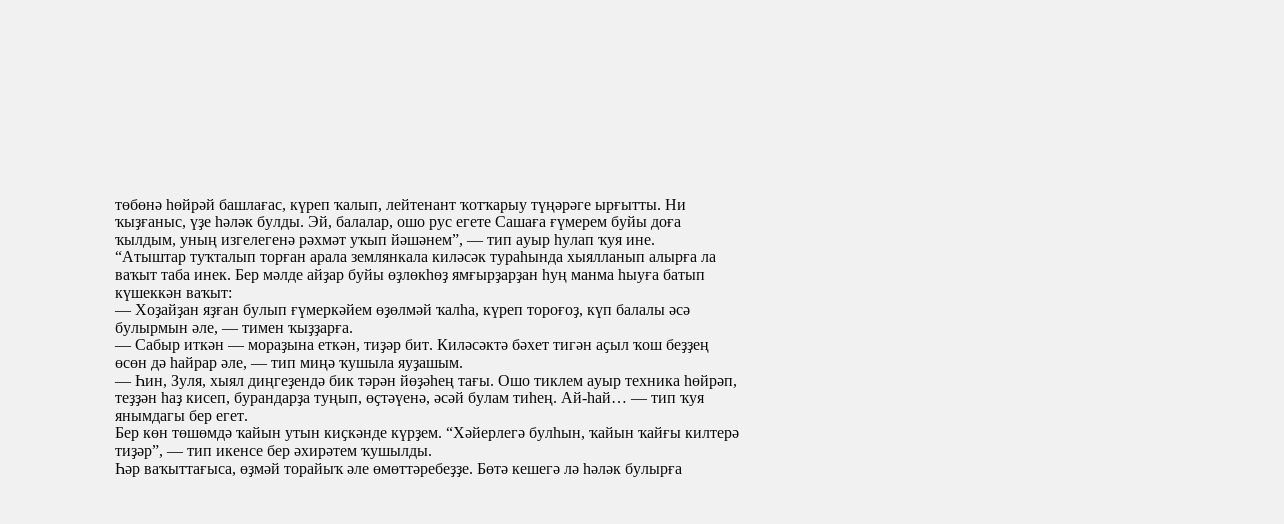төбөнә һөйрәй башлағас, күреп ҡалып, лейтенант ҡотҡарыу түңәрәге ырғытты. Ни ҡыҙғаныс, үҙе һәләк булды. Эй, балалар, ошо рус егете Сашаға ғүмерем буйы доға ҡылдым, уның изгелегенә рәхмәт уҡып йәшәнем”, — тип ауыр һулап ҡуя ине.
“Атыштар туҡталып торған арала землянкала киләсәк тураһында хыялланып алырға ла ваҡыт таба инек. Бер мәлде айҙар буйы өҙлөкһөҙ ямғырҙарҙан һуң манма һыуға батып күшеккән ваҡыт:
— Хоҙайҙан яҙған булып ғүмеркәйем өҙөлмәй ҡалһа, күреп тороғоҙ, күп балалы әсә булырмын әле, — тимен ҡыҙҙарға.
— Сабыр иткән — мораҙына еткән, тиҙәр бит. Киләсәктә бәхет тигән аҫыл ҡош беҙҙең өсөн дә һайрар әле, — тип миңә ҡушыла яуҙашым.
— Һин, Зуля, хыял диңгеҙендә бик тәрән йөҙәһең тағы. Ошо тиклем ауыр техника һөйрәп, теҙҙән һаҙ кисеп, бурандарҙа туңып, өҫтәүенә, әсәй булам тиһең. Ай-һай… — тип ҡуя янымдагы бер егет.
Бер көн төшөмдә ҡайын утын киҫкәнде күрҙем. “Хәйерлегә булһын, ҡайын ҡайғы килтерә тиҙәр”, — тип икенсе бер әхирәтем ҡушылды.
Һәр ваҡыттағыса, өҙмәй торайыҡ әле өмөттәребеҙҙе. Бөтә кешегә лә һәләк булырға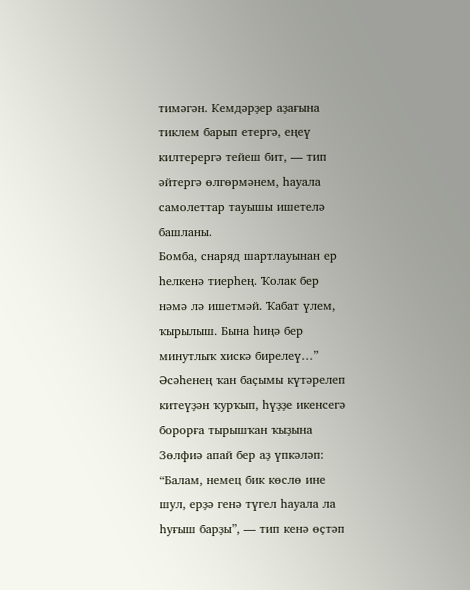тимәгән. Кемдәрҙер аҙағына тиклем барып етергә, еңеү килтерергә тейеш бит, — тип әйтергә өлгөрмәнем, һауала самолеттар тауышы ишетелә башланы.
Бомба, снаряд шартлауынан ер һелкенә тиерһең. Ҡолак бер нәмә лә ишетмәй. Ҡабат үлем, ҡырылыш. Бына һиңә бер минутлыҡ хискә бирелеү…”
Әсәһенең ҡан баҫымы күтәрелеп китеүҙән ҡурҡып, һүҙҙе икенсегә борорға тырышҡан ҡыҙына Зөлфиә апай бер аҙ үпкәләп: “Балам, немец бик көслө ине шул, ерҙә генә түгел һауала ла һуғыш барҙы”, — тип кенә өҫтәп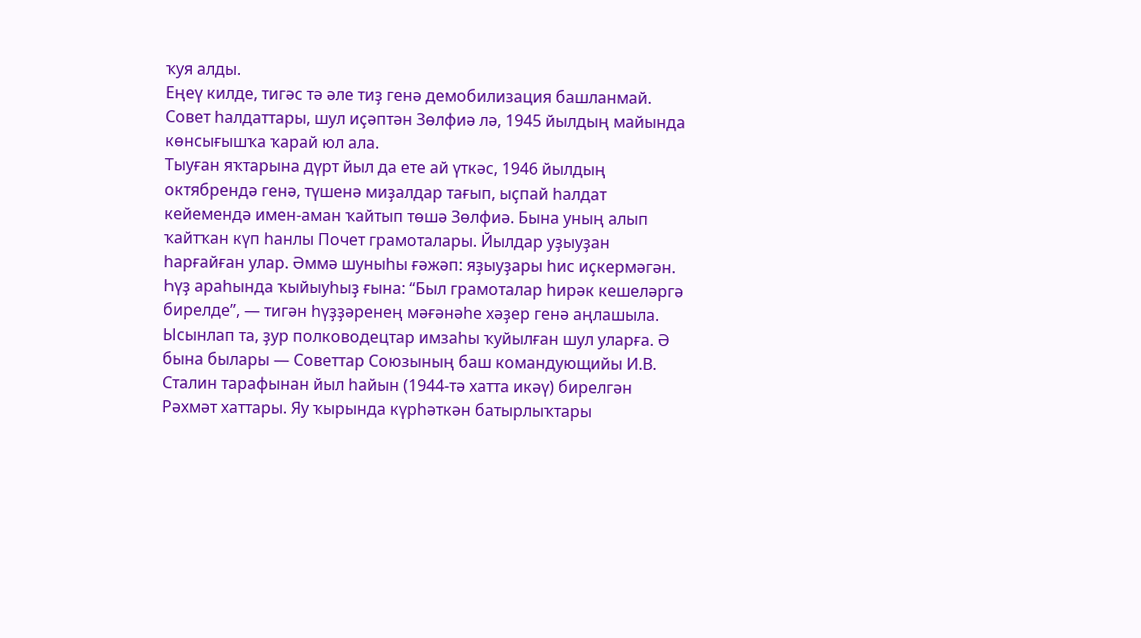ҡуя алды.
Еңеү килде, тигәс тә әле тиҙ генә демобилизация башланмай. Совет һалдаттары, шул иҫәптән Зөлфиә лә, 1945 йылдың майында көнсығышҡа ҡарай юл ала.
Тыуған яҡтарына дүрт йыл да ете ай үткәс, 1946 йылдың октябрендә генә, түшенә миҙалдар тағып, ыҫпай һалдат кейемендә имен-аман ҡайтып төшә Зөлфиә. Бына уның алып ҡайтҡан күп һанлы Почет грамоталары. Йылдар уҙыуҙан һарғайған улар. Әммә шуныһы ғәжәп: яҙыуҙары һис иҫкермәгән. Һүҙ араһында ҡыйыуһыҙ ғына: “Был грамоталар һирәк кешеләргә бирелде”, — тигән һүҙҙәренең мәғәнәһе хәҙер генә аңлашыла. Ысынлап та, ҙур полководецтар имзаһы ҡуйылған шул уларға. Ә бына былары — Советтар Союзының баш командующийы И.В. Сталин тарафынан йыл һайын (1944-тә хатта икәү) бирелгән Рәхмәт хаттары. Яу ҡырында күрһәткән батырлыҡтары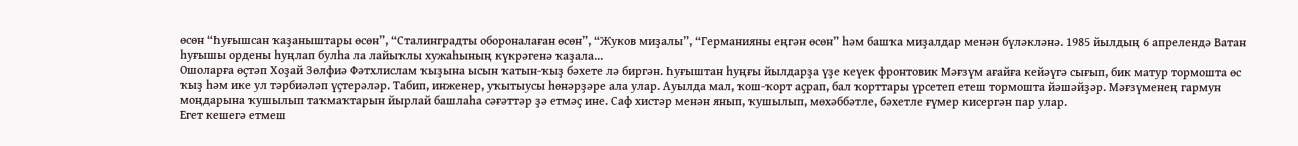өсөн “Һуғышсан ҡаҙаныштары өсөн”, “Сталинградты обороналаған өсөн”, “Жуков миҙалы”, “Германияны еңгән өсөн” һәм башҡа миҙалдар менән бүләкләнә. 1985 йылдың 6 апрелендә Ватан һуғышы ордены һуңлап булһа ла лайыҡлы хужаһының күкрәгенә ҡаҙала...
Ошоларға өҫтәп Хоҙай Зөлфиә Фәтхлислам ҡыҙына ысын ҡатын-ҡыҙ бәхете лә биргән. Һуғыштан һуңғы йылдарҙа үҙе кеүек фронтовик Мәғзүм ағайға кейәүгә сығып, бик матур тормошта өс ҡыҙ һәм ике ул тәрбиәләп үҫтерәләр. Табип, инженер, уҡытыусы һөнәрҙәре ала улар. Ауылда мал, ҡош-ҡорт аҫрап, бал ҡорттары үрсетеп етеш тормошта йәшәйҙәр. Мәғзүменең гармун моңдарына ҡушылып таҡмаҡтарын йырлай башлаһа сәғәттәр ҙә етмәҫ ине. Саф хистәр менән янып, ҡушылып, мөхәббәтле, бәхетле ғүмер кисергән пар улар.
Егет кешегә етмеш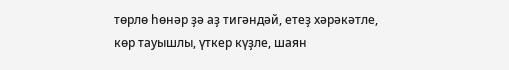төрлө һөнәр ҙә аҙ тигәндәй, етеҙ хәрәкәтле, көр тауышлы, үткер күҙле, шаян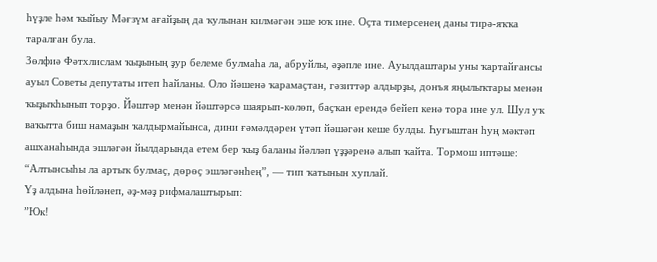һүҙле һәм ҡыйыу Мәғзүм ағайҙың да ҡулынан килмәгән эше юҡ ине. Оҫта тимерсенең даны тирә-яҡҡа таралған була.
Зөлфиә Фәтхлислам ҡыҙының ҙур белеме булмаһа ла, абруйлы, әҙәпле ине. Ауылдаштары уны ҡартайғансы ауыл Советы депутаты итеп һайланы. Оло йәшенә ҡарамаҫтан, гәзиттәр алдырҙы, донъя яңылыҡтары менән ҡыҙыҡһынып торҙо. Йәштәр менән йәштәрсә шаярып-көлөп, баҫҡан ерендә бейеп кенә тора ине ул. Шул уҡ ваҡытта биш намаҙын ҡалдырмайынса, дини ғәмәлдәрен үтәп йәшәгән кеше булды. Һуғыштан һуң мәктәп ашханаһында эшләгән йылдарында етем бер ҡыҙ баланы йәлләп үҙҙәренә алып ҡайта. Тормош иптәше: “Алтынсыһы ла артыҡ булмаҫ, дөрөҫ эшләгәнһең”, — тип ҡатынын хуплай.
Үҙ алдына һөйләнеп, әҙ-мәҙ рифмалаштырып:
”Юк!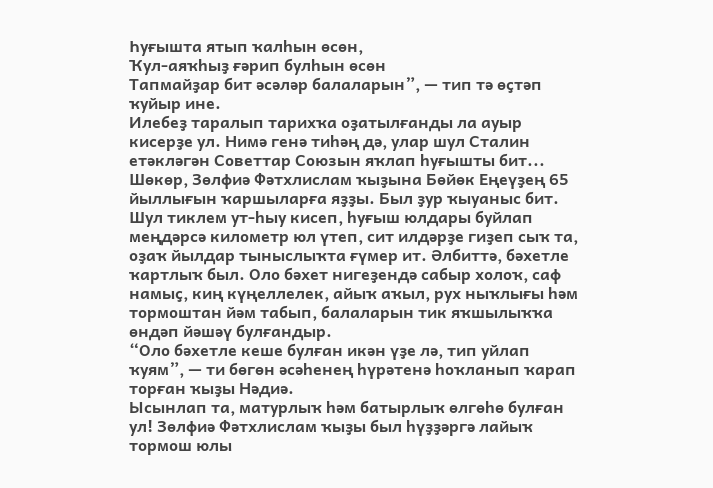Һуғышта ятып ҡалһын өсөн,
Ҡул-аяҡһыҙ ғәрип булһын өсөн
Тапмайҙар бит әсәләр балаларын”, — тип тә өҫтәп ҡуйыр ине.
Илебеҙ таралып тарихҡа оҙатылғанды ла ауыр кисерҙе ул. Нимә генә тиһәң дә, улар шул Сталин етәкләгән Советтар Союзын яҡлап һуғышты бит...
Шөкөр, Зөлфиә Фәтхлислам ҡыҙына Бөйөк Еңеүҙең 65 йыллығын ҡаршыларға яҙҙы. Был ҙур ҡыуаныс бит. Шул тиклем ут-һыу кисеп, һуғыш юлдары буйлап меңдәрсә километр юл үтеп, сит илдәрҙе гиҙеп сыҡ та, оҙаҡ йылдар тыныслыҡта ғүмер ит. Әлбиттә, бәхетле ҡартлыҡ был. Оло бәхет нигеҙендә сабыр холоҡ, саф намыҫ, киң күңеллелек, айыҡ аҡыл, рух ныҡлығы һәм тормоштан йәм табып, балаларын тик яҡшылыҡҡа өндәп йәшәү булғандыр.
“Оло бәхетле кеше булған икән үҙе лә, тип уйлап ҡуям”, — ти бөгөн әсәһенең һүрәтенә һоҡланып ҡарап торған ҡыҙы Нәдиә.
Ысынлап та, матурлыҡ һәм батырлыҡ өлгөһө булған ул! Зөлфиә Фәтхлислам ҡыҙы был һүҙҙәргә лайыҡ тормош юлы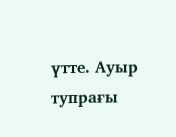үтте. Ауыр тупрағы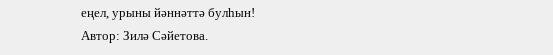еңел, урыны йәннәттә булһын!
Автор: Зилә Сәйетова.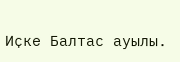Иҫке Балтас ауылы.